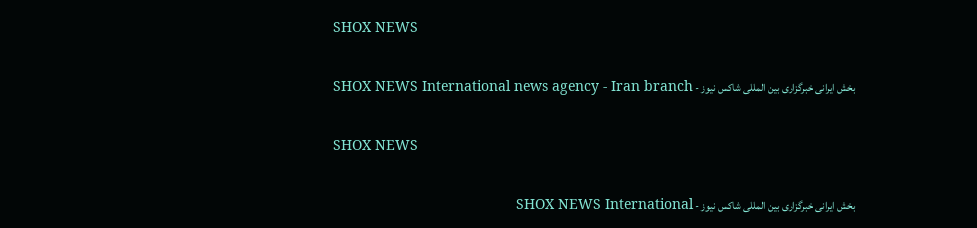SHOX NEWS

بخش ایرانی خبرگزاری بین المللی شاکس نیوز - SHOX NEWS International news agency - Iran branch

SHOX NEWS

بخش ایرانی خبرگزاری بین المللی شاکس نیوز - SHOX NEWS International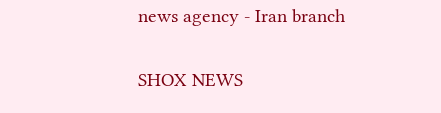news agency - Iran branch

SHOX NEWS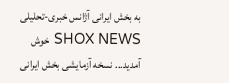به بخش ایرانی آژانس خبری-تحلیلی SHOX NEWS خوش آمدید... نسخه آزمایشی بخش ایرانی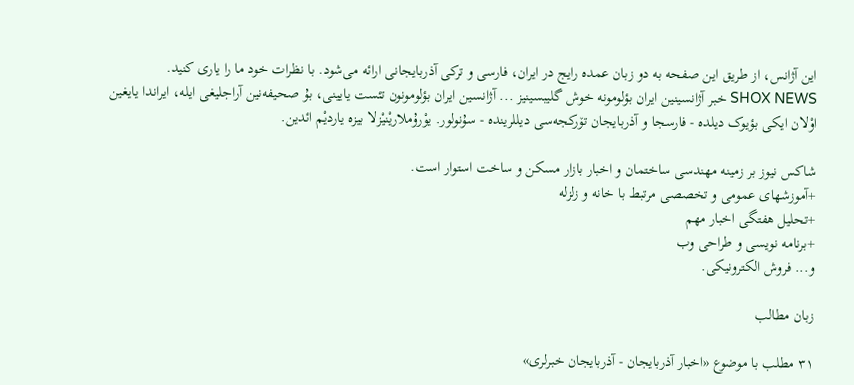این آژانس، از طریق این صفحه به دو زبان عمده رایج در ایران، فارسی و ترکی آذربایجانی ارائه می‌شود. با نظرات خود ما را یاری کنید.
SHOX NEWS خبر آژانسینین ایران بؤلومونه خوش گلیبسینیز ... آژانسین ایران بؤلومونون تئست یایینی، بۇ صحیفه‌نین آراجلیغی ایله، ایراندا یایغین اوْلان ایکی بؤیوک دیلده - فارسجا و آذربایجان تۆرکجه‌سی دیللرینده - سۇنولور. یوْرۇملاریْنیْزلا بیزه یاردیْم ائدین.

شاکس نیوز بر زمینه مهندسی ساختمان و اخبار بازار مسکن و ساخت استوار است.
+آموزشهای عمومی و تخصصی مرتبط با خانه و زلزله
+تحلیل هفتگی اخبار مهم
+برنامه نویسی و طراحی وب
و... فروش الکترونیکی.

زبان مطالب

۳۱ مطلب با موضوع «اخبار آذربایجان - آذربایجان خبرلری»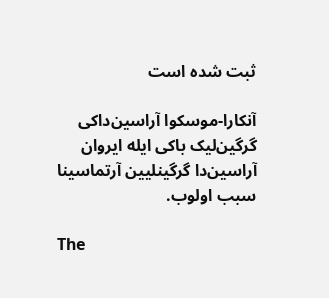ثبت شده است

آنکارا-موسکوا آراسین‌داکی گرگین‌لیک باکی ایله ایروان آراسین‌دا گرگینلیین آرتماسینا سبب اولوب.

The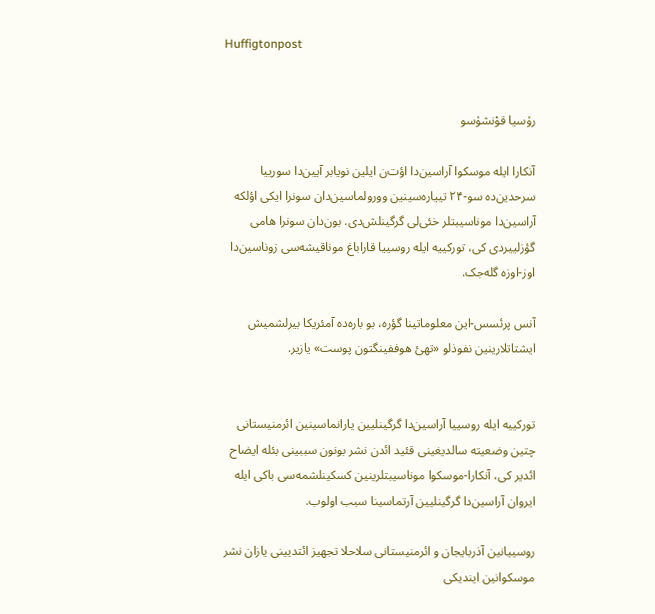Huffigtonpost


رۇسیا قوْنشۇسو

آنکارا ایله موسکوا آراسین‌دا اؤت‌ن ایلین نویابر آیین‌دا سورییا سرحدین‌ده سو-۲۴ تییاره‌سینین وورولماسین‌دان سونرا ایکی اؤلکه آراسین‌دا موناسیبتلر خئی‌لی گرگینلش‌دی. بون‌دان سونرا هامی گؤزلییردی کی، تورکییه ایله روسییا قاراباغ موناقیشه‌سی زوناسین‌دا اوز-اوزه گله‌جک.

آنس پرئسس-این معلوماتینا گؤره، بو باره‌ده آمئریکا بیرلشمیش ایشتاتلارینین نفوذلو «تهئ هوففینگتون پوست» یازیر.


تورکییه ایله روسییا آراسین‌دا گرگینلیین یارانماسینین ائرمنیستانی چتین وضعیته سالدیغینی قئید ائد‌ن نشر بونون سببینی بئله ایضاح ائدیر کی، آنکارا-موسکوا موناسیبتلرینین کسکینلشمه‌سی باکی ایله ایروان آراسین‌دا گرگینلیین آرتماسینا سبب اولوب.

روسییانین آذربایجان و ائرمنیستانی سلاحلا تجهیز ائتدیینی یازان نشر موسکوانین ایندیکی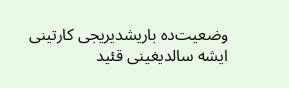وضعیت‌ده باریشدیریجی کارتینی ایشه سالدیغینی قئید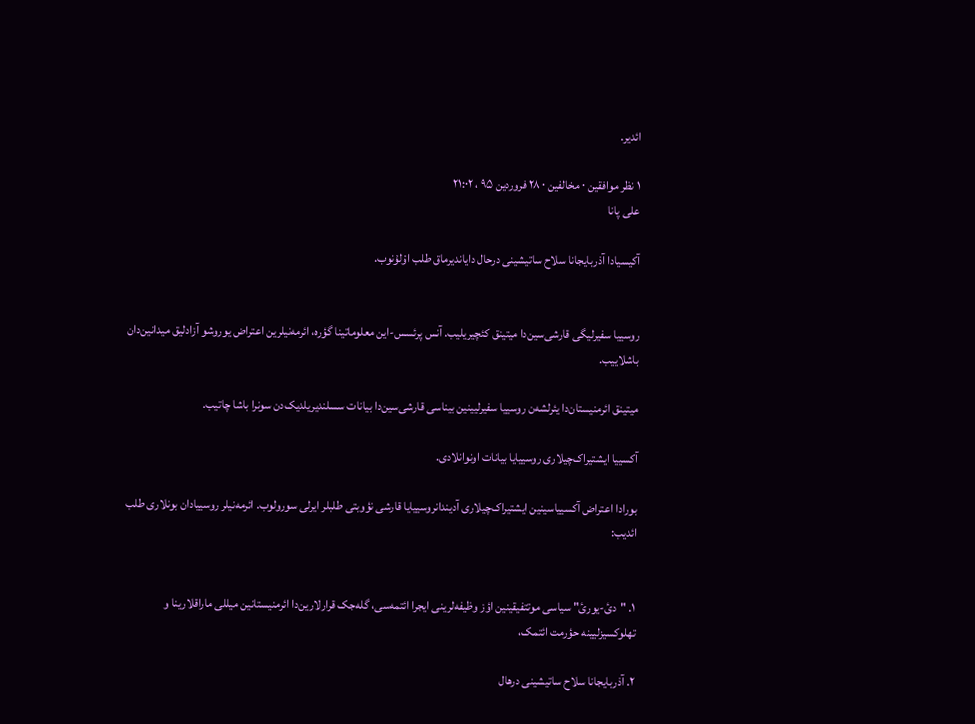ائدیر.

۱ نظر موافقین ۰ مخالفین ۰ ۲۸ فروردين ۹۵ ، ۲۱:۰۲
علی پانا

آکیسیادا آذربایجانا سلاح ساتیشینی درحال دایاندیرماق طلب اوْلۇنوب.


روسییا سفیرلیگی قارشی‌سین‌دا میتینق کئچیریلیب. آنس پرئسس-این معلوماتینا گؤره، ائرمه‌نیلرین اعتراض یوروشو آزادلیق میدانین‌دان باشلاییب.

میتینق ائرمنیستان‌دا یئرلشه‌ن روسییا سفیرلیینین بیناسی قارشی‌سین‌دا بیانات سسلندیریلدیک‌دن سونرا باشا چاتیب.

آکسییا ایشتیراک‌چیلاری روسییایا بیانات اونوانلادی.

بورادا اعتراض آکسییاسینین ایشتیراک‌چیلاری آدیندانروسییایا قارشی نؤوبتی طلبلر ایر‌لی سورولوب. ائرمه‌نیلر روسییادان بونلاری طلب ائدیب:


۱. "دئ-یورئ" سیاسی موتتفیقینین اؤز وظیفه‌لرینی ایجرا ائتمه‌سی، گله‌جک قرارلارین‌دا ائرمنیستانین میللی ماراقلارینا و تهلوکسیزلیینه حؤرمت ائتمک،

۲. آذربایجانا سلاح ساتیشینی درهال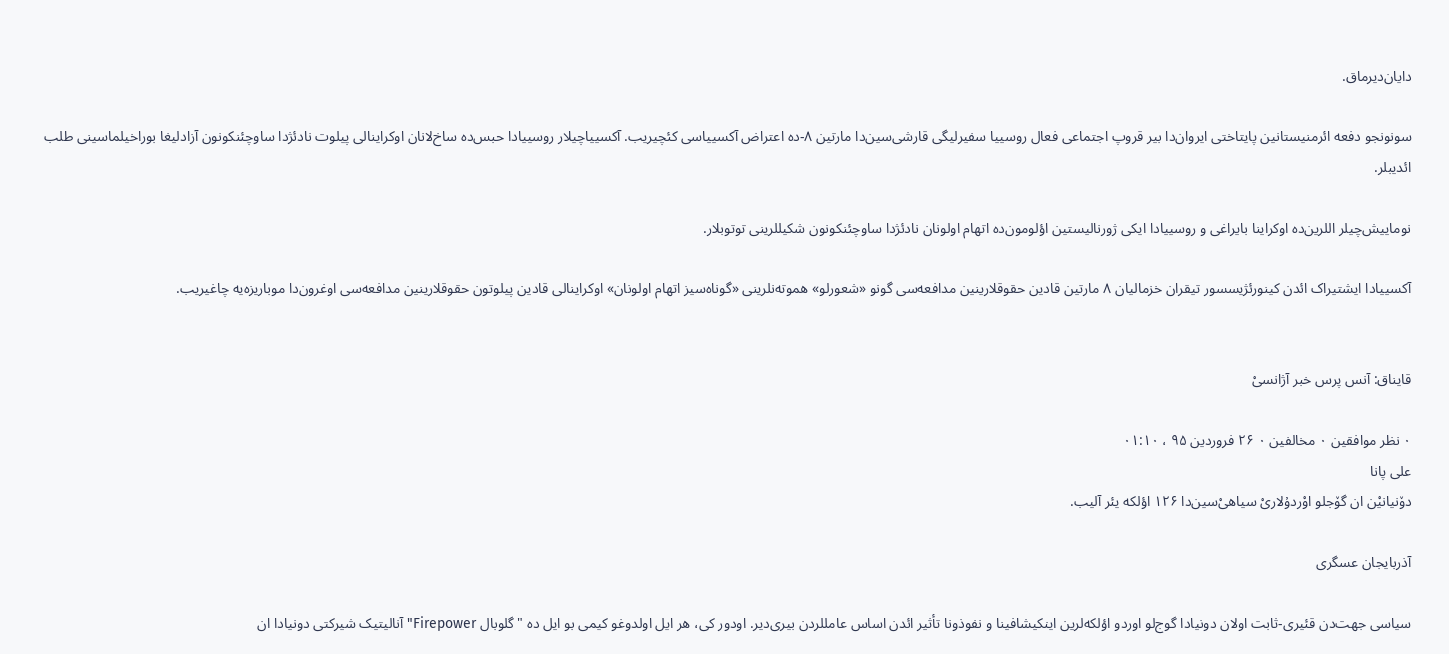دایان‌دیرماق.

سونونجو دفعه ائرمنیستانین پایتاختی ایروان‌دا بیر قروپ اجتماعی فعال روسییا سفیرلیگی قارشی‌سین‌دا مارتین ۸-ده اعتراض آکسییاسی کئچیریب. آکسییاچیلار روسییادا حبس‌ده ساخ‌لانان اوکراینالی پیلوت نادئژدا ساوچئنکونون آزادلیغا بوراخیلماسینی طلب ائدیبلر.

نوماییش‌چیلر اللرین‌ده اوکراینا بایراغی و روسییادا ایکی ژورنالیستین اؤلومون‌ده اتهام اولونان نادئژدا ساوچئنکونون شکیللرینی توتوبلار.

آکسییادا ایشتیراک ائد‌ن کینورئژیسسور تیقران خزمالیان ۸ مارتین قادین حقوقلارینین مدافعه‌سی گونو «شعورلو» هموته‌نلرینی «گوناه‌سیز اتهام اولونان» اوکراینالی قادین پیلوتون حقوقلارینین مدافعه‌سی اوغرون‌دا موباریزه‌یه چاغیریب.


قایناق: آنس پرس خبر آژانسیْ

۰ نظر موافقین ۰ مخالفین ۰ ۲۶ فروردين ۹۵ ، ۰۱:۱۰
علی پانا
دۆنیانیْن ان گۆجلو اوْردۇلاریْ سیاهی‌ْسین‌دا ۱۲۶ اؤلکه یئر آلیب.

آذربایجان عسگری

سیاسی جهت‌دن قئیری-ثابت اولان دونیادا گوج‌لو اوردو اؤلکه‌لرین اینکیشافینا و نفوذونا تأثیر ائد‌ن اساس عامللردن بیری‌دیر. اودور کی، هر ایل اولدوغو کیمی بو ایل ده "گلوبال Firepower" آنالیتیک شیرکتی دونیادا ان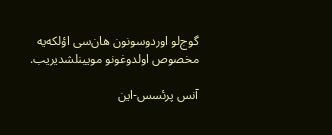گوج‌لو اوردوسونون هان‌سی اؤلکه‌یه مخصوص اولدوغونو مویینلشدیریب.

آنس پرئسس-این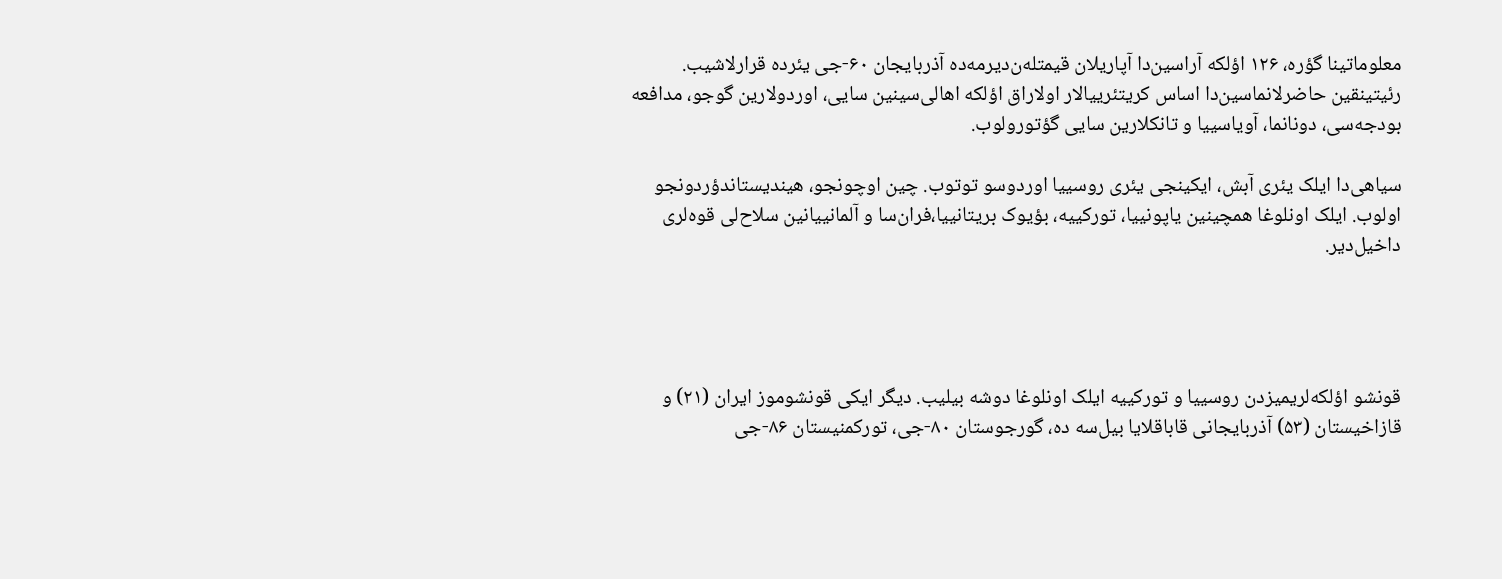معلوماتینا گؤره، ۱۲۶ اؤلکه آراسین‌دا آپاریلان قیمتله‌ن‌دیرمه‌ده آذربایجان ۶۰-جی یئرده قرارلاشیب. رئیتینقین حاضرلانماسین‌دا اساس کریتئرییالار اولاراق اؤلکه اهالی‌سینین سایی، اوردولارین گوجو، مدافعه بودجه‌سی، دونانما، آویاسییا و تانکلارین سایی گؤتورولوب.

سیاهی‌دا ایلک یئری آبش، ایکینجی یئری روسییا اوردوسو توتوب. چین اوچونجو، هیندیستاندؤردونجو اولوب. ایلک اونلوغا همچینین یاپونییا، تورکییه، بؤیوک بریتانییا،فران‌سا و آلمانییانین سلاح‌لی قوه‌لری داخیل‌دیر.




قونشو اؤلکه‌لریمیزدن روسییا و تورکییه ایلک اونلوغا دوشه بیلیب. دیگر ایکی قونشوموز ایران (۲۱) و قازاخیستان (۵۳) آذربایجانی قاباقلایا بیل‌سه ده، گورجوستان ۸۰-جی، تورکمنیستان ۸۶-جی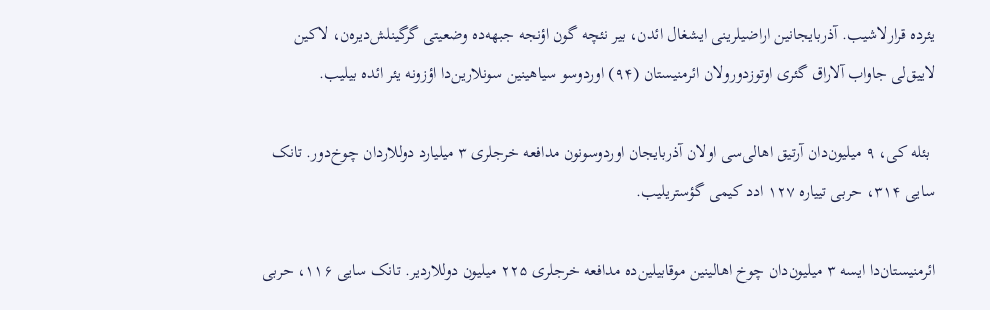یئرده قرارلاشیب. آذربایجانین اراضیلرینی ایشغال ائد‌ن، بیر نئچه گون اؤنجه جبهه‌ده وضعیتی گرگینلش‌دیره‌ن، لاکین لاییق‌لی جاواب آلاراق گئری اوتوزدورولان ائرمنیستان (۹۴) اوردوسو سیاهینین سونلارین‌دا اؤزونه یئر ائده بیلیب.

 بئله کی، ۹ میلیون‌دان آرتیق اهالی‌سی اولان آذربایجان اوردوسونون مدافعه خرجلری ۳ میلیارد دوللاردان چوخ‌دور. تانک سایی ۳۱۴، حربی تییاره ۱۲۷ ادد کیمی گؤستریلیب.

ائرمنیستان‌دا ایسه ۳ میلیون‌دان چوخ اهالینین موقابیلین‌ده مدافعه خرجلری ۲۲۵ میلیون دوللاردیر. تانک سایی ۱۱۶، حربی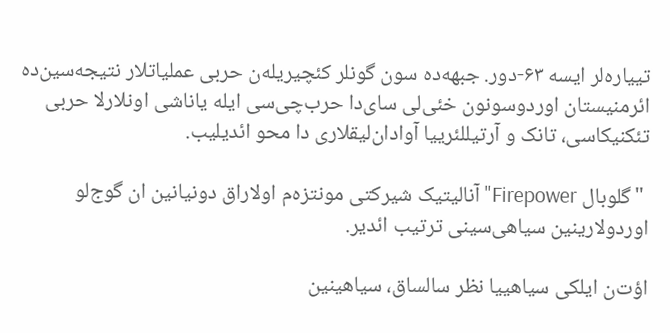تییاره‌لر ایسه ۶۳-دور. جبهه‌ده سون گونلر کئچیریله‌ن حربی عملیاتلار نتیجه‌سین‌ده ائرمنیستان اوردوسونون خئی‌لی سای‌دا حرب‌چی‌سی ایله یاناشی اونلارلا حربی تئکنیکاسی، تانک و آرتیللئرییا آوادان‌لیقلاری دا محو ائدیلیب.

 "گلوبال Firepower" آنالیتیک شیرکتی مونتزه‌م اولاراق دونیانین ان گوج‌لو اوردولارینین سیاهی‌سینی ترتیب ائدیر.

اؤت‌ن ایلکی سیاهییا نظر سالساق، سیاهینین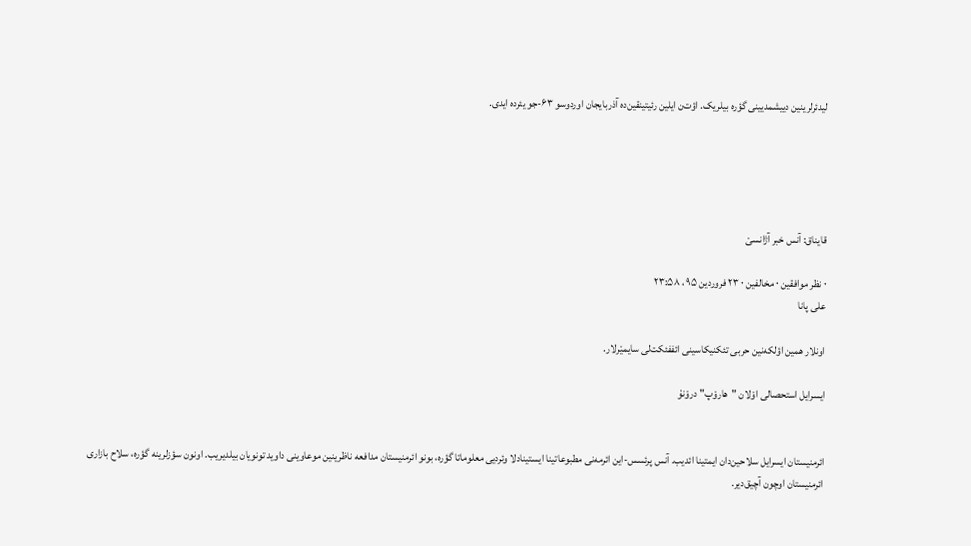لیدئرلرینین دییشمدیینی گؤره بیلریک. اؤت‌ن ایلین رئیتینقین‌ده آذربایجان اوردوسو ۶۳-جو یئرده ایدی.





قایناق: آنس خبر آژانسیْ

۰ نظر موافقین ۰ مخالفین ۰ ۲۳ فروردين ۹۵ ، ۲۳:۵۸
علی پانا

اونلار همین اؤلکه‌نین حربی تئکنیکاسینی ائففئکت‌لی سایمیْرلار.

ایسرایل استحصالی اوْلان "هاروْپ" دروْنۇ


ائرمنیستان ایسرایل سلاحین‌دان ایمتینا ائدیب. آنس پرئسس-این ائرمه‌نی مطبوعاتینا ایستینادلا وئردیی معلوماتا گؤره، بونو ائرمنیستان مدافعه ناظرینین موعاوینی داوید تونویان بیلدیریب. اونون سؤزلرینه گؤره، سلاح بازاری ائرمنیستان اوچون آچیق‌دیر.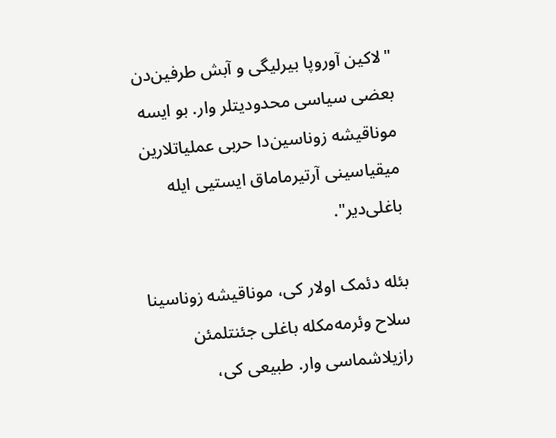"لاکین آوروپا بیرلیگی و آبش طرفین‌دن بعضی سیاسی محدودیتلر وار. بو ایسه موناقیشه زوناسین‌دا حربی عملیاتلارین میقیاسینی آرتیرماماق ایستیی ایله باغلی‌دیر".

بئله دئمک اولار کی، موناقیشه زوناسینا سلاح وئرمه‌مکله باغلی جئنتلمئن رازیلاشماسی وار. طبیعی کی،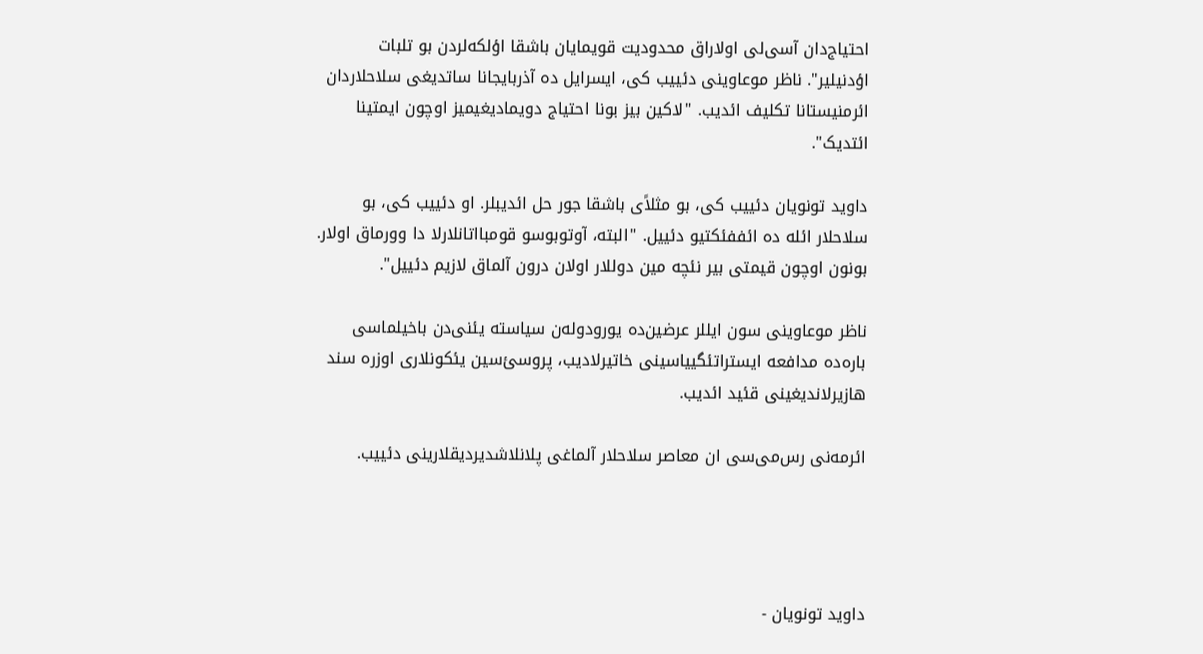احتیاج‌دان آسی‌لی اولاراق محدودیت قویمایان باشقا اؤلکه‌لردن بو تلبات اؤدنیلیر". ناظر موعاوینی دئییب کی، ایسرایل ده آذربایجانا ساتدیغی سلاحلاردان ائرمنیستانا تکلیف ائدیب. "لاکین بیز بونا احتیاج دویمادیغیمیز اوچون ایمتینا ائتدیک".

داوید تونویان دئییب کی، بو مثلاًی باشقا جور حل ائدیبلر. او دئییب کی، بو سلاحلار ائله ده ائففئکتیو دئییل. "البته، آوتوبوسو قومبااتانلارلا دا وورماق اولار. بونون اوچون قیمتی بیر نئچه مین دوللار اولان درون آلماق لازیم دئییل".

ناظر موعاوینی سون ایللر عرضین‌ده یورودوله‌ن سیاسته یئنی‌دن باخیلماسی باره‌ده مدافعه ایستراتئگییاسینی خاتیرلادیب، پروسئ‌سین یئکونلاری اوزره سند هازیرلاندیغینی قئید ائدیب.

ائرمه‌نی رس‌می‌سی ان معاصر سلاحلار آلماغی پلانلاشدیردیقلارینی دئییب.




داوید تونویان -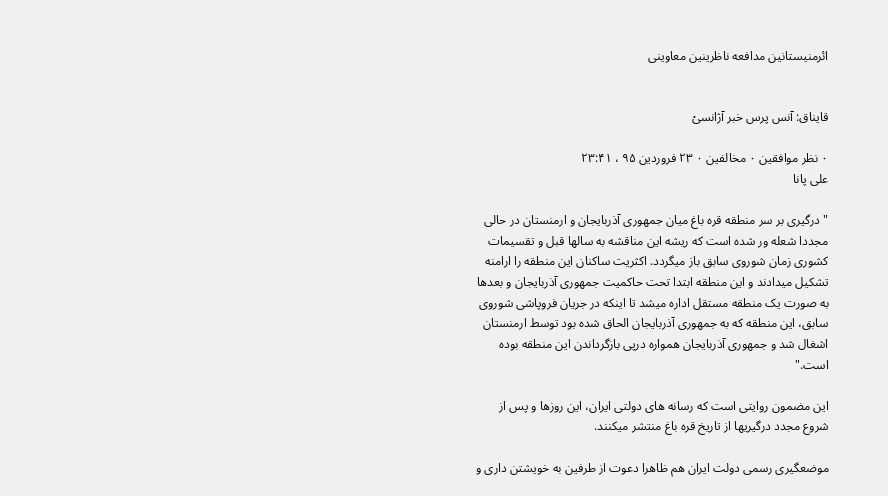ائرمنیستانین مدافعه ناظرینین معاوینی


قایناق: آنس پرس خبر آژانسیْ

۰ نظر موافقین ۰ مخالفین ۰ ۲۳ فروردين ۹۵ ، ۲۳:۴۱
علی پانا

"درگیری بر سر منطقه قره باغ میان جمهوری آذربایجان و ارمنستان در حالی مجددا شعله ور شده است که ریشه این مناقشه به سالها قبل و تقسیمات کشوری زمان شوروی سابق باز میگردد. اکثریت ساکنان این منطقه را ارامنه تشکیل میدادند و این منطقه ابتدا تحت حاکمیت جمهوری آذربایجان و بعدها به صورت یک منطقه مستقل اداره میشد تا اینکه در جریان فروپاشی شوروی سابق، این منطقه که به جمهوری آذربایجان الحاق شده بود توسط ارمنستان اشغال شد و جمهوری آذربایجان همواره درپی بازگرداندن این منطقه بوده است."

این مضمون روایتی است که رسانه های دولتی ایران، این روزها و پس از شروع مجدد درگیریها از تاریخ قره باغ منتشر میکنند.

موضعگیری رسمی دولت ایران هم ظاهرا دعوت از طرفین به خویشتن داری و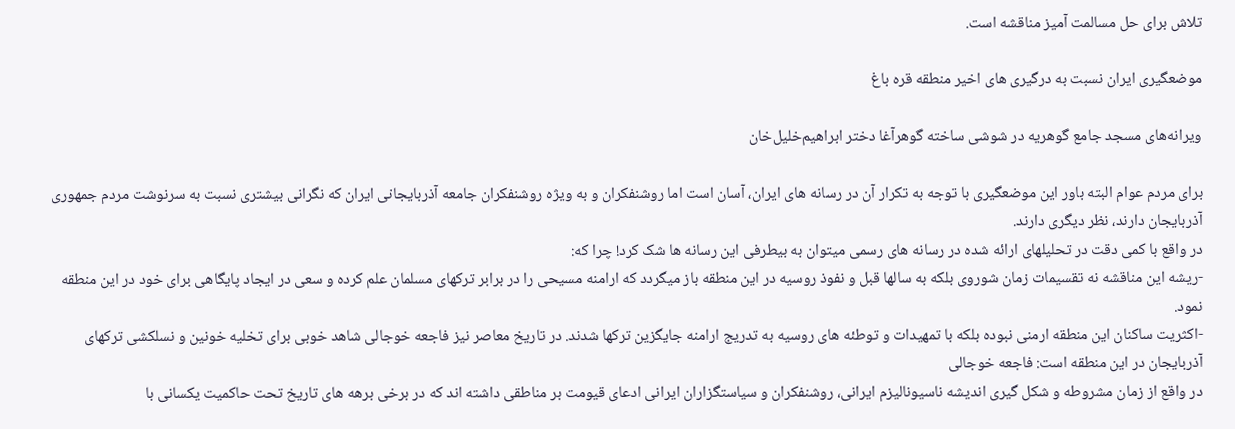تلاش برای حل مسالمت آمیز مناقشه است.

موضعگیری ایران نسبت به درگیری های اخیر منطقه قره باغ

ویرانه‌های مسجد جامع گوهریه در شوشی ساخته گوهرآغا دختر ابراهیم‌خلیل‌خان

برای مردم عوام البته باور این موضعگیری با توجه به تکرار آن در رسانه های ایران، آسان است اما روشنفکران و به ویژه روشنفکران جامعه آذربایجانی ایران که نگرانی بیشتری نسبت به سرنوشت مردم جمهوری آذربایجان دارند، نظر دیگری دارند.
در واقع با کمی دقت در تحلیلهای ارائه شده در رسانه های رسمی میتوان به بیطرفی این رسانه ها شک کرد! چرا که:
-ریشه این مناقشه نه تقسیمات زمان شوروی بلکه به سالها قبل و نفوذ روسیه در این منطقه باز میگردد که ارامنه مسیحی را در برابر ترکهای مسلمان علم کرده و سعی در ایجاد پایگاهی برای خود در این منطقه نمود.
-اکثریت ساکنان این منطقه ارمنی نبوده بلکه با تمهیدات و توطئه های روسیه به تدریج ارامنه جایگزین ترکها شدند. در تاریخ معاصر نیز فاجعه خوجالی شاهد خوبی برای تخلیه خونین و نسلکشی ترکهای آذربایجان در این منطقه است: فاجعه خوجالی
در واقع از زمان مشروطه و شکل گیری اندیشه ناسیونالیزم ایرانی، روشنفکران و سیاستگزاران ایرانی ادعای قیومت بر مناطقی داشته اند که در برخی برهه های تاریخ تحت حاکمیت یکسانی با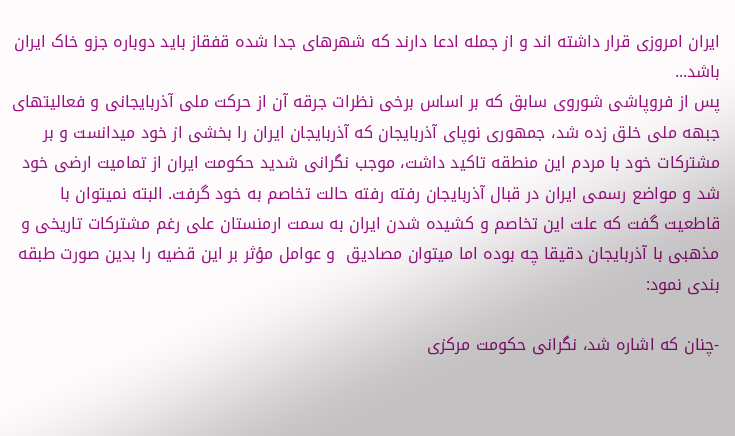ایران امروزی قرار داشته اند و از جمله ادعا دارند که شهرهای جدا شده قفقاز باید دوباره جزو خاک ایران باشد...
پس از فروپاشی شوروی سابق که بر اساس برخی نظرات جرقه آن از حرکت ملی آذربایجانی و فعالیتهای جبهه ملی خلق زده شد، جمهوری نوپای آذربایجان که آذربایجان ایران را بخشی از خود میدانست و بر مشترکات خود با مردم این منطقه تاکید داشت، موجب نگرانی شدید حکومت ایران از تمامیت ارضی خود شد و مواضع رسمی ایران در قبال آذربایجان رفته رفته حالت تخاصم به خود گرفت. البته نمیتوان با قاطعیت گفت که علت این تخاصم و کشیده شدن ایران به سمت ارمنستان علی رغم مشترکات تاریخی و مذهبی با آذربایجان دقیقا چه بوده اما میتوان مصادیق  و عوامل مؤثر بر این قضیه را بدین صورت طبقه بندی نمود:

-چنان که اشاره شد، نگرانی حکومت مرکزی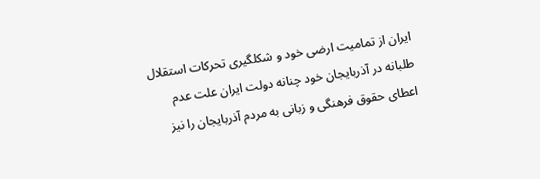ایران از تمامیت ارضی خود و شکلگیری تحرکات استقلال طلبانه در آذربایجان خود چنانه دولت ایران علت عدم اعطای حقوق فرهنگی و زبانی به مردم آذربایجان را نیز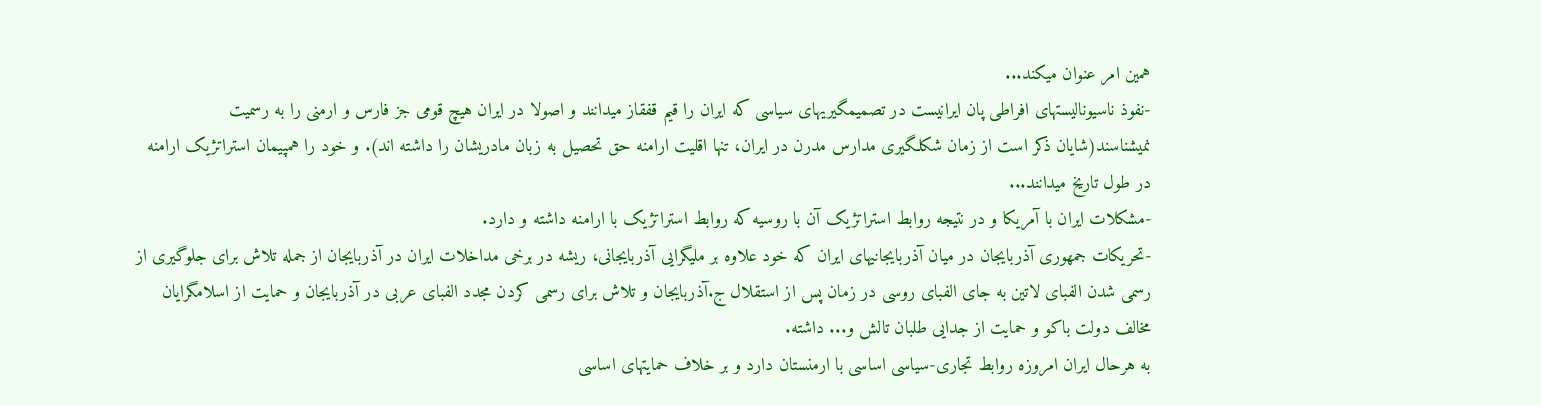همین امر عنوان میکند...
-نفوذ ناسیونالیستهای افراطی پان ایرانیست در تصمیمگیریهای سیاسی که ایران را قیم قفقاز میدانند و اصولا در ایران هیچ قومی جز فارس و ارمنی را به رسمیت نمیشناسند(شایان ذکر است از زمان شکلگیری مدارس مدرن در ایران، تنها اقلیت ارامنه حق تحصیل به زبان مادریشان را داشته اند). و خود را همپیمان استراتژیک ارامنه در طول تاریخ میدانند...
-مشکلات ایران با آمریکا و در نتیجه روابط استراتژیک آن با روسیه که روابط استراتژیک با ارامنه داشته و دارد.
-تحریکات جمهوری آذربایجان در میان آذربایجانیهای ایران که خود علاوه بر ملیگرایی آذربایجانی، ریشه در برخی مداخلات ایران در آذربایجان از جمله تلاش برای جلوگیری از رسمی شدن الفبای لاتین به جای الفبای روسی در زمان پس از استقلال ج.آذربایجان و تلاش برای رسمی کردن مجدد الفبای عربی در آذربایجان و حمایت از اسلامگرایان مخالف دولت باکو و حمایت از جدایی طلبان تالش و... داشته.
به هرحال ایران امروزه روابط تجاری-سیاسی اساسی با ارمنستان دارد و بر خلاف حمایتهای اساسی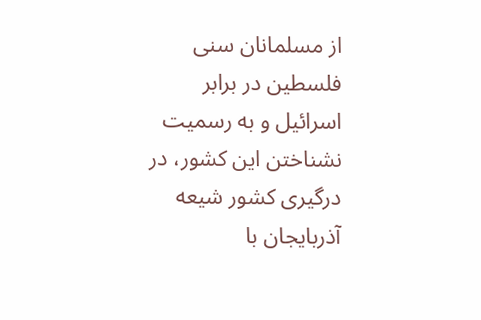از مسلمانان سنی فلسطین در برابر اسرائیل و به رسمیت نشناختن این کشور، در درگیری کشور شیعه آذربایجان با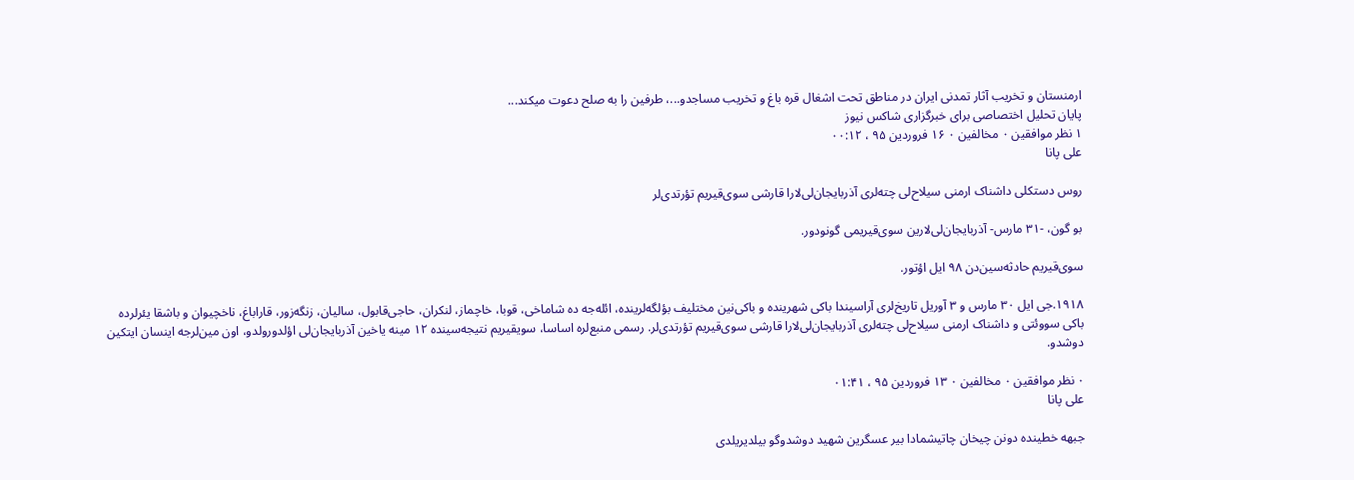ارمنستان و تخریب آثار تمدنی ایران در مناطق تحت اشغال قره باغ و تخریب مساجدو...، طرفین را به صلح دعوت میکند...
پایان تحلیل اختصاصی برای خبرگزاری شاکس نیوز
۱ نظر موافقین ۰ مخالفین ۰ ۱۶ فروردين ۹۵ ، ۰۰:۱۲
علی پانا

روس دستکلی داشناک ارمنی سیلاح‌لی چته‌لری آذربایجان‌لی‌لارا قارشی سوی‌قیریم تؤرتدی‌لر

بو گون، -۳۱ مارس‌- آذربایجان‌لی‌لارین سوی‌قیریمی گونودور.

سوی‌قیریم حادثه‌سین‌دن ۹۸ ایل اؤتور.

۱۹۱۸.جی ایل ۳۰ مارس و ۳ آوریل تاریخ‌لری آراسیندا باکی شهرینده و باکی‌‌نین مختلیف بؤلگه‌لرینده، ائله‌جه ده شاماخی، قوبا، خاچماز، لنکران، حاجی‌قابول، سالیان، زنگه‌زور، قاراباغ، ناخچیوان و باشقا یئر‌لرده باکی سووئتی و داشناک ارمنی سیلاح‌لی چته‌لری آذربایجان‌لی‌لارا قارشی سوی‌قیریم تؤرتدی‌لر. رسمی منبع‌لره اساسا، سویقیریم نتیجه‌سینده ۱۲ مینه یاخین آذربایجان‌لی اؤلدورولدو، اون مین‌لرجه اینسان ایتکین دوشدو.

۰ نظر موافقین ۰ مخالفین ۰ ۱۳ فروردين ۹۵ ، ۰۱:۴۱
علی پانا

جبهه خطینده دونن چیخان چاتیشمادا بیر عسگرین شهید دوشدوگو بیلدیریلدی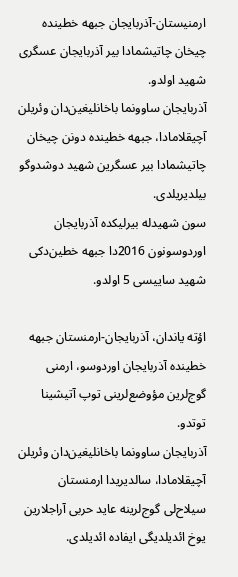ارمنیستان-آذربایجان جبهه خطینده چیخان چاتیشمادا بیر آذربایجان عسگری شهید اولدو.
آذربایجان ساوونما باخانلیغین‌دان وئریلن آچیقلامادا، جبهه خطینده دونن چیخان چاتیشمادا بیر عسگرین شهید دوشدوگو بیلدیریلدی.
سون شهیدله بیرلیکده آذربایجان اوردوسونون 2016دا جبهه خطین‌دکی شهید ساییسی 5 اولدو.

اؤته یاندان، آذربایجان-ارمنستان جبهه خطینده آذربایجان اوردوسو، ارمنی گوج‌لرین مؤوضع‌لرینی توپ آتیشینا توتدو.
آذربایجان ساوونما باخانلیغین‌دان وئریلن آچیقلامادا، سالدیریدا ارمنستان سیلاح‌لی گوج‌لرینه عاید حربی آراجلارین یوخ ائدیلدیگی ایفاده ائدیلدی.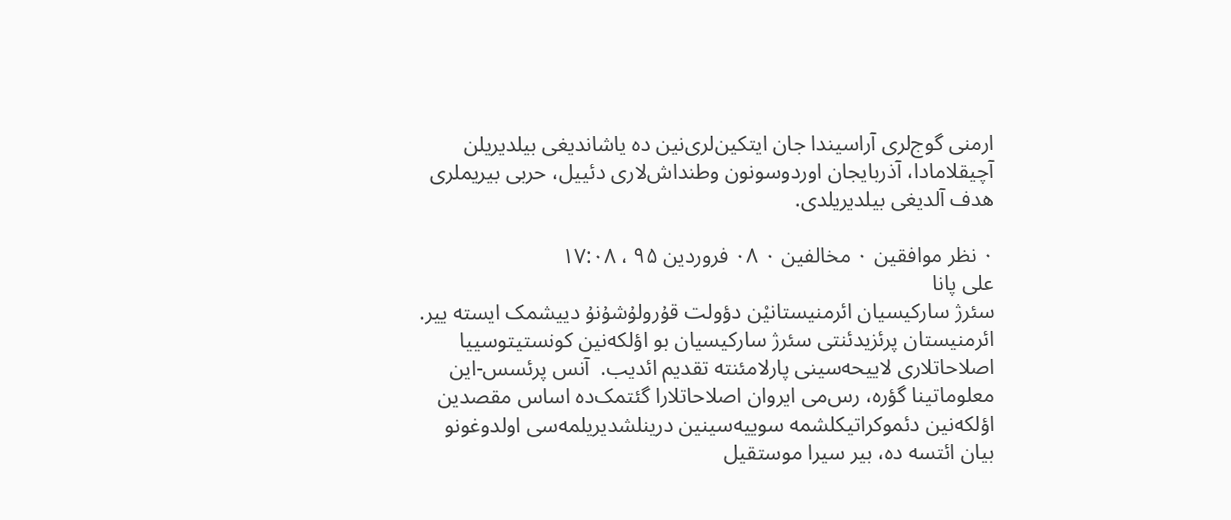ارمنی گوج‌لری آراسیندا جان ایتکین‌لری‌نین ده یاشاندیغی بیلدیریلن آچیقلامادا، آذربایجان اوردوسونون وطنداش‌لاری دئییل، حربی بیریملری هدف آلدیغی بیلدیریلدی.

۰ نظر موافقین ۰ مخالفین ۰ ۰۸ فروردين ۹۵ ، ۱۷:۰۸
علی پانا
سئرژ سارکیسیان ائرمنیستانیْن دؤولت قۇرولۇشۇنۇ دییشمک ایسته ییر.
ائرمنیستان پرئزیدئنتی سئرژ سارکیسیان بو اؤلکه‌نین کونستیتوسییا اصلاحاتلاری لاییحه‌سینی پارلامئنته تقدیم ائدیب.  آنس پرئسس-این معلوماتینا گؤره، رس‌می ایروان اصلاحاتلارا گئتمک‌ده اساس مقصدین اؤلکه‌نین دئموکراتیکلشمه سوییه‌سینین درینلشدیریلمه‌سی اولدوغونو بیان ائتسه ده، بیر سیرا موستقیل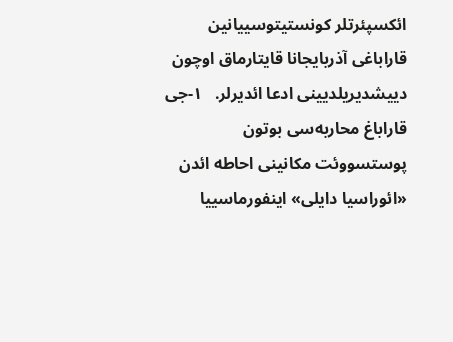ائکسپئرتلر کونستیتوسییانین قاراباغی آذربایجانا قایتارماق اوچون دییشدیریلدیینی ادعا ائدیرلر.   ۱-جی قاراباغ محاربه‌سی بوتون پوستسووئت مکانینی احاطه ائد‌ن «ائوراسیا دایلی» اینفورماسییا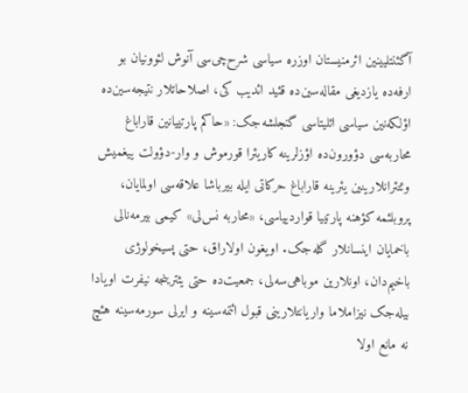آگئنتلیینین ائرمنیستان اوزره سیاسی شرح‌چی‌سی آنوش لئوونیان بو ارفه‌ده یازدیغی مقاله‌سین‌ده قئید ائدیب کی، اصلاحاتلار نتیجه‌سین‌ده اؤلکه‌نین سیاسی ائلیتاسی گنجلشه‌جک: «حاکم پارتییانین قاراباغ محاربه‌سی دؤورون‌ده اؤزلرینه کاریئرا قورموش و وار-دؤولت ییغمیش وئتئرانلارینین یئرینه قاراباغ حرکاتی ایله بیرباشا علاقه‌سی اولمایان، پروبلئمه کؤهنه پارتییا قواردییاسی، «محاربه نس‌لی» کیمی بیرمه‌نالی باخمایان اینسانلار گله‌جک. اویغون اولاراق، حتی پسیخولوژی باخیم‌دان، اونلارین موباهی‌سه‌لی، جمعیت‌ده حتی یئترینجه نیفرت اویادا بیله‌جک نیزاملاما واریانتلارینی قبول ائتمه‌سینه و ایر‌لی سورمه‌سینه هئچ نه مانع اولا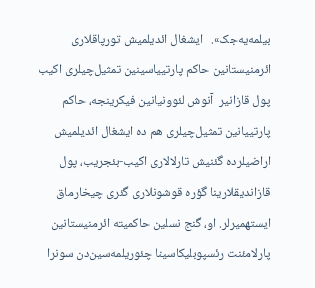بیلمه‌یه‌جک».   ایشغال ائدیلمیش تورپاقلاری ائرمنیستانین حاکم پارتییاسینین تمثیل‌چیلری اکیب پول قازانیر  آنوش لئوونیانین فیکرینجه، حاکم پارتییانین تمثیل‌چیلری هم ده ایشغال ائدیلمیش اراضیلرده گئنیش تارلالاری اکیب-بئجریب، پول قازاندیقلارینا گؤره قوشونلاری گئری چیخارماق ایستهمیرلر. او، گنج نسلین حاکمیته ائرمنیستانین پارلامئنت رئسپوبلیکاسینا چئوریلمه‌سین‌دن سونرا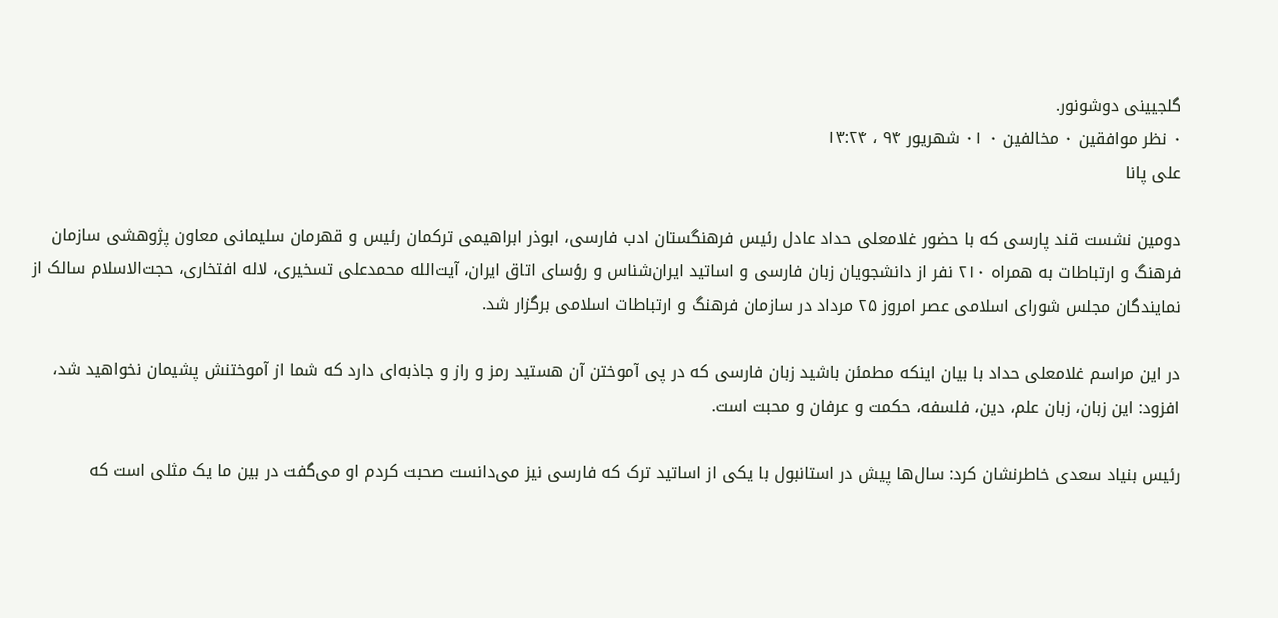گلجیینی دوشونور.
۰ نظر موافقین ۰ مخالفین ۰ ۰۱ شهریور ۹۴ ، ۱۳:۲۴
علی پانا

دومین نشست قند پارسی که با حضور غلامعلی حداد عادل رئیس فرهنگستان ادب فارسی، ابوذر ابراهیمی ترکمان رئیس و قهرمان سلیمانی معاون پژوهشی سازمان فرهنگ و ارتباطات به همراه ۲۱۰ نفر از دانشجویان زبان فارسی و اساتید ایران‌شناس و رؤسای اتاق ایران، آیت‌الله محمدعلی تسخیری، لاله افتخاری، حجت‌الاسلام سالک از نمایندگان مجلس شورای اسلامی عصر امروز ۲۵ مرداد در سازمان فرهنگ و ارتباطات اسلامی برگزار شد.

در این مراسم غلامعلی حداد با بیان اینکه مطمئن باشید زبان فارسی که در پی آموختن آن هستید رمز و راز و جاذبه‌ای دارد که شما از آموختنش پشیمان نخواهید شد، افزود: این زبان، زبان علم، دین، فلسفه،‌ حکمت و عرفان و محبت است.

رئیس بنیاد سعدی خاطرنشان کرد: سال‌ها پیش در استانبول با یکی از اساتید ترک که فارسی نیز می‌دانست صحبت کردم او می‌گفت در بین ما یک مثلی است که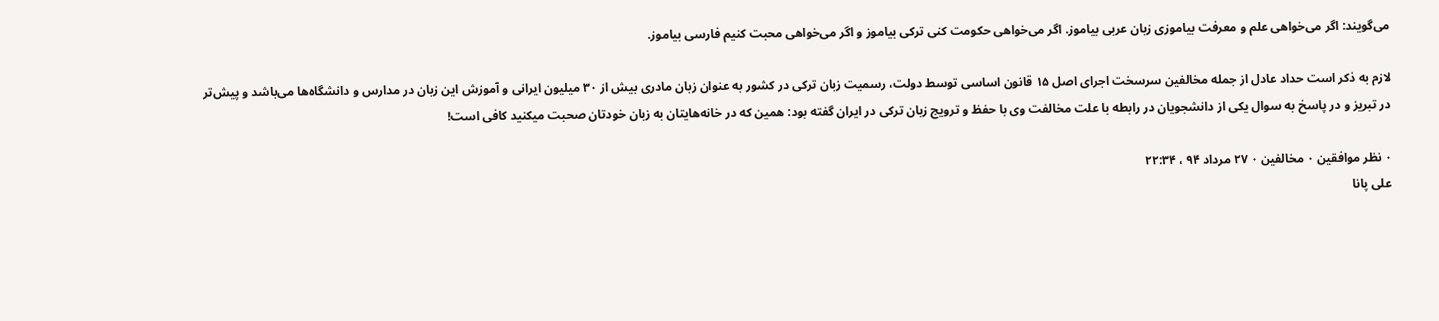می‌گویند: اگر می‌خواهی علم و معرفت بیاموزی زبان عربی بیاموز. اگر می‌خواهی حکومت کنی ترکی بیاموز و اگر می‌خواهی محبت کنیم فارسی بیاموز.

لازم به ذکر است حداد عادل از جمله مخالفین سرسخت اجرای اصل ۱۵ قانون اساسی توسط دولت، رسمیت زبان ترکی در کشور به عنوان زبان مادری بیش از ۳۰ میلیون ایرانی و آموزش این زبان در مدارس و دانشگاه‌ها می‌باشد و پیش‌تر در تبریز و در پاسخ به سوال یکی از دانشجویان در رابطه با علت مخالفت وی با حفظ و ترویج زبان ترکی در ایران گفته بود: همین که در خانه‌هایتان به زبان خودتان صحبت میکنید کافی است!

۰ نظر موافقین ۰ مخالفین ۰ ۲۷ مرداد ۹۴ ، ۲۲:۳۴
علی پانا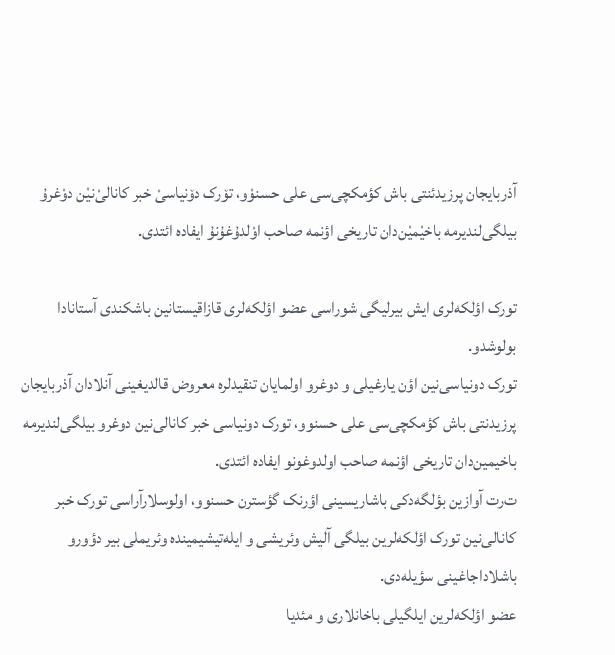آذربایجان پرزیدئنتی باش کؤمکچی‌سی علی حسنوْو، تۆرک دۆنیاسیْ خبر کانا‌لی‌ْنیْن دوْغرۇ بیلگی‌لندیرمه باخیْمیْن‌دان تاریخی اؤنمه صاحب اوْلدۇغۇنۇ ایفاده ائتدی.

تورک اؤلکه‌لری ایش بیرلیگی شوراسی عضو اؤلکه‌لری قازاقیستانین باشکندی آستانادا بولوشدو.
تورک دونیاسی‌نین اؤن یارغیلی و دوغرو اولمایان تنقیدلره معروض قالدیغینی آنلادان آذربایجان پرزیدنتی باش کؤمکچی‌سی علی حسنوو، تورک دونیاسی خبر کانا‌لی‌نین دوغرو بیلگی‌لندیرمه باخیمین‌دان تاریخی اؤنمه صاحب اولدوغونو ایفاده ائتدی.
ت‌رت آوازین بؤلگه‌دکی باشاریسینی اؤرنک گؤسترن حسنوو، اولوسلارآراسی تورک خبر کانا‌لی‌نین تورک اؤلکه‌لرین بیلگی آلیش وئریشی و ایله‌تیشیمینده وئریملی بیر دؤورو باشلاداجاغینی سؤیله‌دی.
عضو اؤلکه‌لرین ایلگیلی باخانلاری و مئدیا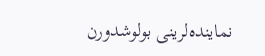نماینده‌لرینی بولوشدورن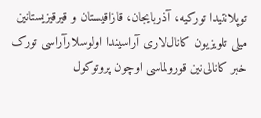توپلانتیدا تورکیه، آذربایجان، قازاقیستان و قیرقیزیستانین میلی تلویزیون کانال‌لاری آراسیندا اولوسلارآراسی تورک خبر کانا‌لی‌نین قورولماسی اوچون پروتوکول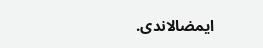ایمضالاندی.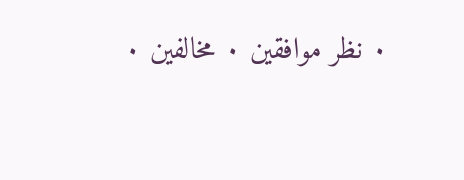۰ نظر موافقین ۰ مخالفین ۰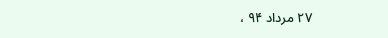۲۷ مرداد ۹۴ ،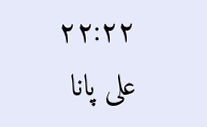۲۲:۲۲
علی پانا